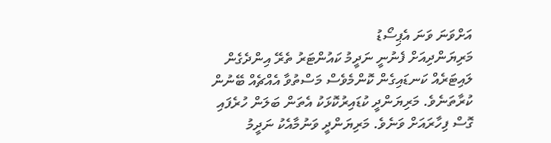އަށްވަނަ ވަނަ އެޕިސޯޑު
މަރިޔަންދިއަށް ފެނުނީ ނަދީމު ކައުންޓަރު ތެރޭ އިންދެގެން ލައިޓަރެއް ކަނޑައިގެން ކޮންމެވެސް މަސްތުވާ އެއްޗެއް ބޭނުން ކުރާތަނެވެ. މަރިޔަންދީ ކުޑައިރުކޮޅަކު އެތަން ބަލަން ހުރެފައި ގޮސް ފިހާރައަށް ވަނެވެ. މަރިޔަންދީ ވަނުމާއެކު ނަދީމު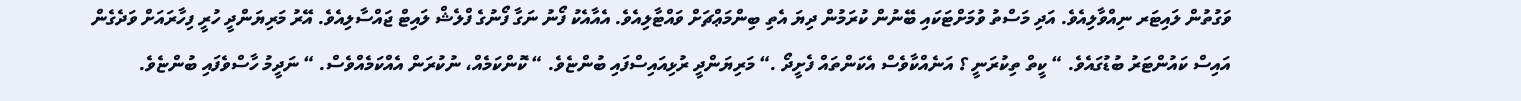ވަގުތުން ލައިޓަރ ނިއްވާލިއެވެ. އަދި މަސްތު ވުމަށްޓަކައި ބޭނުން ކުރަމުން ދިޔަ އެތި ބިންމަޢްޗަށް ވައްޓާލިއެވެ. އެއާއެކު ފޯނު ނަގާ ފޯނުގެ ފްލެޝް ލައިޓް ޖައްސާލިއެވެ. އޭރު މަރިޔަންދީ ހުރީ ފިހާރައަށް ވަދެގެން އައިސް ކައުންޓަރު ބުޑުގައެވެ. “ ކީތް ތިކުރަނީ ؟ އަނެއްކާވެސް އެކަންތައް ފެށީދޯ .“ މަރިޔަންދީ ރުޅިއައިސްފައި ބުންޏެވެ. “ ކޮންކަމެއް، ނުކުރަން އެއްކަމެއްވެސް. “ ނަދީމު ހާސްވެފައި ބުންޏެވެ.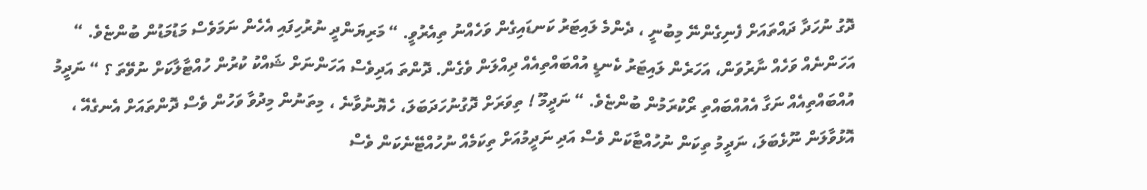ދޮގު ނުހަދާ ދައްތައަށް ފެނިގެންނޭ މިބުނީ ، ދެންމެ ލައިޓަރު ކަނޑައިގެން ވަހެއްނު ތިއެރުވީ. “ މަރިޔަންދީ ނުރުހިފައި އެހެން ނަމަވެސް މަޑުމަޑުން ބުންޏެވެ. “ އަހަންނެއް ވަހެއް ނާރުވަން، އަހަރެން ލައިޓަރު ކެނޑީ އުއްބައްތިއެއް ދިއްލަން ވެގެން. ދޮންތަ އަދިވެސް އަހަންނަށް ޝައްކު ކުރުން ހުއްޓާލާކަށް ނުވޭތަ ؟ “ ނަދީމު އުއްބައްތިއެއް ނަގާ އެއުއްބައްތި ރޯކުރަމުން ބުންޏެވެ. “ ނަދީމޫ ! ތިވަރަށް ދޮގުނުހަދަބަލަ، ހެޔޮނުވާނެ ، މިތަނުން މިދުވާ ވަހުން ވެސް ދޮންތައަށް އެނގެއޭ ، އޮޅުވާލަން ނޫޅެބަލަ، ނަދީމު ތިކަން ނުހުއްޓާކަން ވެސް އަދި ނަދީމުއަށް ތިކަމެއް ނުހުއްޓޭނެކަން ވެސް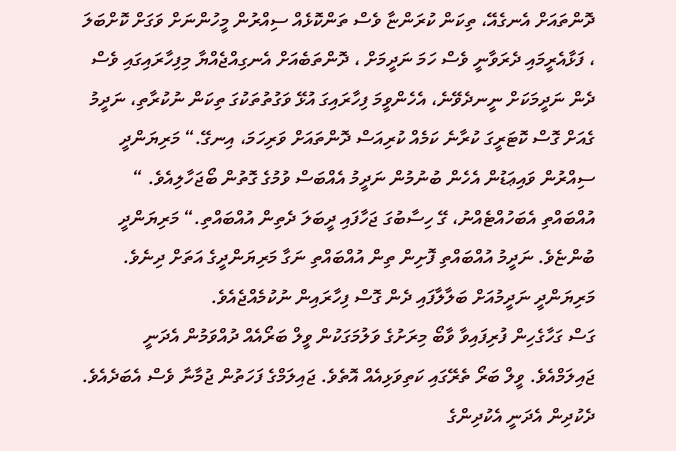ދޮންތައަށް އެނގެއޭ، ތިކަން ކުރަންޏާ ވެސް ތަންކޮޅެއް ސިއްރުން މީހުންނަށް ވަގަށް ކޮށްބަލަ ، ފަޅާއެރީމައި ދެރަވާނީ ވެސް ހަމަ ނަދީމަށް ، ދޮންތަބެއަށް އެނގިއްޖެއްޔާ މިފިހާރައިގައި ވެސް ދެން ނަދީމަކަށް ނީނދެވޭނެ، އެހެންވީމަ ފިހާރައިގަ އުޅޭ ވަގުތުތަކުގަ ތިކަން ނުކުރާތި، ނަދީމު ގެއަށް ގޮސް ކޮޓަރީގަ ކުރާނެ ކަމެއް ކުރިއަސް ދޮންތައަށް ވަރިހަމަ، އިނގޭ.“ މަރިޔަންދީ ސިއްރުން ވައިޢަޑުން އެހެން ބުނުމުން ނަދީމު އެއްބަސް ވުމުގެ ގޮތުން ބޯޖަހާލިއެވެ. “ އުއްބައްތި އެބަހުއްޓެއްނު، ގޭ ހިސާބުގަ ޖަހާފައި ދީބަލަ ދެތިން އުއްބައްތި.“ މަރިޔަންދީ ބުންޏެވެ. ނަދީމު އުއްބައްތި ފޮށިން ތިން އުއްބައްތި ނަގާ މަރިޔަންދީގެ އަތަށް ދިނެވެ. މަރިޔަންދީ ނަދީމުއަށް ބަލާލާފައި ދެން ގޮސް ފިހާރައިން ނުކުމެއްޖެއެވެ.
ގަސް ގަހާގެހިން ފުރިފައިވާ ވާބޯ މިރަށުގެ ވަލުމަގަކުން ވީލް ބަރޯއެއް ދުއްވަމުން އެދަނީ ޖައިލަމްއެވެ. ވީލް ބަރޯ ތެރޭގައި ކަތިވަޅިއެއް އޮތެވެ. ޖައިލަމްގެ ފަހަތުން ޖުމާނާ ވެސް އެބަދެއެވެ. ދެކުދިން އެދަނީ އެކުދިންގެ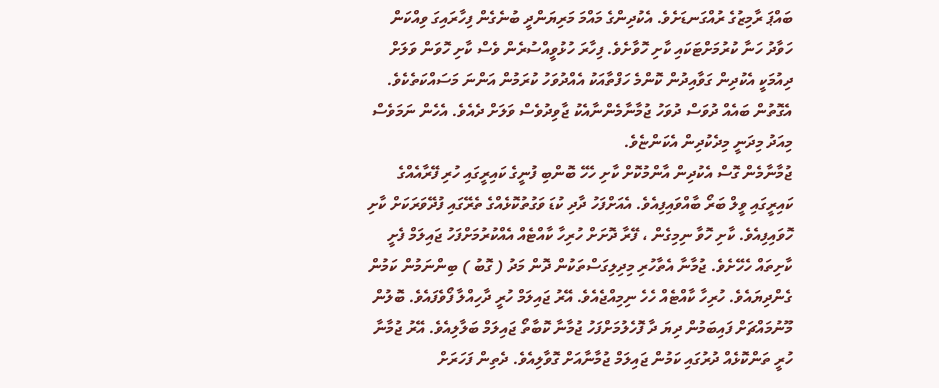ބައްޕަ ރާމިޒުގެ ރުއްގަނޑަށެވެ. އެކުދިންގެ މައްމަ މަރިޔަންދީ ބުނެގެން ފިހާރައިގަ ވިއްކަން ހަވާދު ހަނާ ކުރުމަށްޓަކައި ކާށި ހޮވާށެވެ. ފިހާރަ ހުޅުވީއްސުރެން ވެސް ކާށި ހޮވަން ވަލަށް ދިއުމަކީ އެކުދިން ގަވާއިދުން ކޮންމެ ހަފްތާއަކު އެއްދުވަހު ކުރަމުން އަންނަ މަސައްކަތެކެވެ. އެގޮތުން ބައެއް ދުވަސް ދުވަހު ޖުމާނާމެންނާއެކު ޖާވިދުވެސް ވަލަށް ދެއެވެ. އެހެން ނަމަވެސް މިއަދު މިދަނީ މިދެކުދިން އެކަންޏެވެ.
ޖުމާނާމެން ގޮސް އެކުދިން އާންމުކޮށް ކާށި ހެހޭ ބޮންބި ފުނީގެ ކައިރީގައި ހުރި ފޭރާއެއްގެ ކައިރީގައި ވީލް ބަރޯ ބާއްވައިފިއެވެ. އެއަށްފަހު ދާދި ކުޑަ ވަގުތުކޮޅެއްގެ ތެރޭގައި ފުދޭވަރަކަށް ކާށި ހޮވައިފިއެވެ. ކާށި ހޮވާ ނިމިގެން ، ފޭރާ ދޮށަށް ހުރިހާ ކާއްޓެއް އެއްކުރުމަށްފަހު ޖައިލަމް ފެށީ ކާށިތައް ހެހޭށެވެ. ޖުމާނާ އެތާހުރި މިދިލިގަސްތަކުން ދޮން މަދު ( ގޮބު ) ބިންނަމުން ކަމުން ގެންދިޔައެވެ. ހުރިހާ ކާއްޓެއް ހެހެ ނިމިއްޖެއެވެ. އޭރު ޖައިލަމް ހުރީ ދާހިއްލާ ފޯވެފައެވެ. ބޮލުން މޫނުމައްޗަށް ފައިބަމުން ދިޔަ ދާ ފޮހެލުމަށްފަހު ޖުމާނާ ކޮބާތޯ ޖައިލަމް ބަލާލިއެވެ. އޭރު ޖުމާނާ ހުރީ ތަންކޮޅެއް ދުރުގައި ކަމުން ޖައިލަމް ޖުމާނާއަށް ގޮވާލިއެވެ. ދެތިން ފަހަރަށް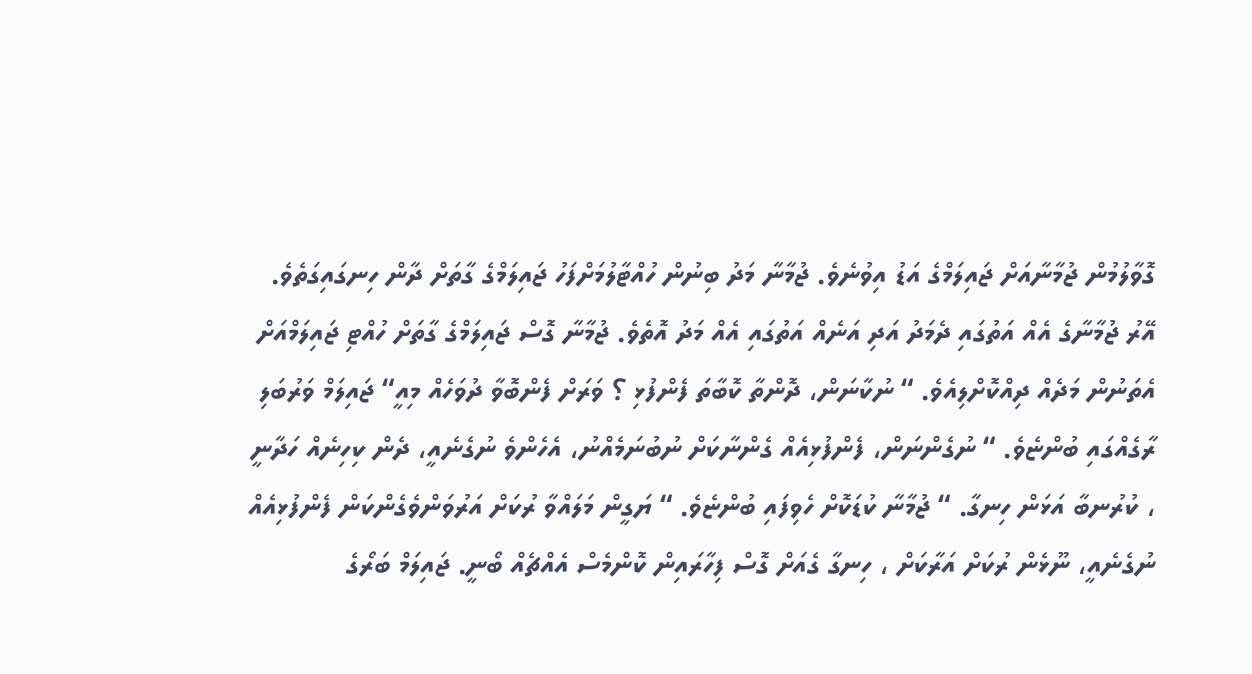ގޮވާލުމުން ޖުމާނާއަށް ޖައިލަމްގެ އަޑު އިވުނެވެ. ޖުމާނާ މަދު ބިނުން ހުއްޓާލުމަށްފަހު ޖައިލަމްގެ ގާތަށް ދާން ހިނގައިގަތެވެ. އޭރު ޖުމާނާގެ އެއް އަތުގައި ދެމަދު އަދި އަނެއް އަތުގައި އެއް މަދު އޮތެވެ. ޖުމާނާ ގޮސް ޖައިލަމްގެ ގާތަށް ހުއްޓި ޖައިލަމްއަށް އެތަނުން މަދެއް ދިއްކޮށްލިއެވެ. “ ނުކާނަން، ދޮންތާ ކޮބާތަ ފެންފުޅި ؟ ވަރަށް ފެންބޮވާ ދުވަހެއް މިއީ“ ޖައިލަމް ވަރުބަލި ރާގެއްގައި ބުންޏެވެ. “ ނުގެންނަން، ފެންފުޅިއެއް ގެންނާކަށް ނުބުނަމެއްނު، އެހެންވެ ނުގެނެއީ، ދެން ކިހިނެއް ހަދާނީ ، ކުރުނބާ އަޅަން ހިނގާ. “ ޖުމާނާ ކުޑަކޮށް ހެވިފައި ބުންޏެވެ. “ ޔަގީން މަލައްވާ ރުކަށް އަރުވަންވެގެންކަން ފެންފުޅިއެއް ނުގެނެއީ، ނޫޅެން ރުކަށް އަރާކަށް ، ހިނގާ ގެއަށް ގޮސް ފިހާރައިން ކޮންމެސް އެއްޗެއް ބޯނީ. ޖައިލަމް ބަރޯގެ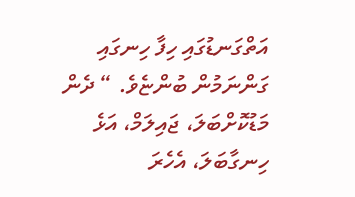އަތްގަނޑުގައި ހިފާ ހިނގައި ގަންނަމުން ބުންޏެވެ. “ ދެން މަޑުކޮށްބަލަ، ޖައިލަމް، އަޅެ ހިނގާބަލަ، އެހެރަ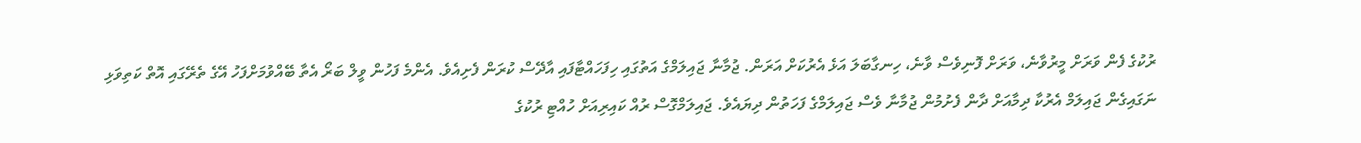ރުކުގެ ފެން ވަރަށް މީރުވާނެ، ވަރަށް ފޮނިވެސް ވާނެ، ހިނގާބަލަ އަޅެ އެރުކަށް އަރަން. ޖުމާނާ ޖައިލަމްގެ އަތުގައި ހިފަހައްޓާފައި އާދޭސް ކުރަން ފެށިއެވެ. އެންމެ ފަހުން ވީލް ބަރޯ އެތާ ބޭއްވުމަށްފަހު އޭގެ ތެރޭގައި އޮތް ކަތިވަޅި ނަގައިގެން ޖައިލަމް އެރުކާ ދިމާއަށް ދާން ފެށުމުން ޖުމާނާ ވެސް ޖައިލަމްގެ ފަހަތުން ދިޔައެވެ. ޖައިލަމްގޮސް ރުއް ކައިރިއަށް ހުއްޓި ރުކުގެ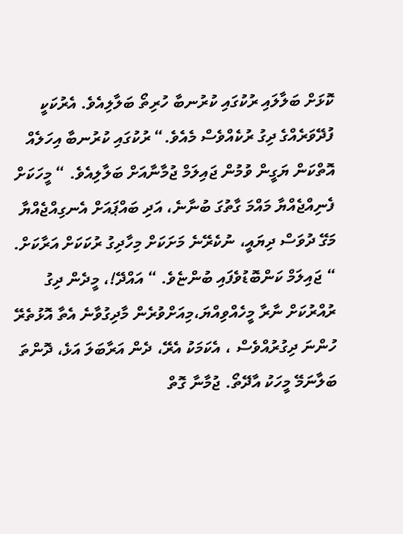ކޮޅަށް ބަލާލައި ރުކުގައި ކުރުނބާ ހުރިތޯ ބަލާލިއެވެ. އެރުކަކީ ފުދޭވަރެއްގެ ދިގު ރުކެއްވެސް މެއެވެ.“ ރުކުގައި ކުރުނބާ އިހަލެއް އޮތްކަން ޔަގީން ވުމުން ޖައިލަމް ޖުމާނާއަށް ބަލާލިއެވެ. “ މީހަކަށް ފެނިއްޖެއްޔާ މައްމަ ގާތުގަ ބުނާނެ، އަދި ބައްޕައަށް އެނގިއްޖެއްޔާ މަގޭ ދުވަސް ދިޔައީ، ނުކެރޭނެ މަށަކަށް މިހާދިގު ރުކަކަށް އަރާކަށް. “ ޖައިލަމް ކަންބޮޑުވެފައި ބުންޏެވެ. “ އައްދޭ!، މީދެން ދިގު ރުއްރުކަށް ނާރާ މީހެއްވިއްޔަ،މިއަށްވުރެން މާދިގުވާނެ އެތާ އޮޅުތެރޭ ހުންނަ ދިގުރުއްވެސް ، އެކަމަކު އެރޭ، ދެން އަރާބަލަ އަޅެ، ދޮންތަ ބަލާނަމޭ މީހަކު އާދޭތޯ. ޖުމާނާ ގޮތް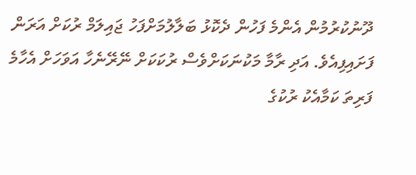ދޫނުކުރުމުން އެންމެ ފަހުން ދެކޮޅު ބަލާލުމަށްފަހު ޖައިލަމް ރުކަށް އަރަން ފަށައިފިއެވެ. އަދި ރާމާ މަކުނަކަށްވެސް ރުކަކަށް ނޭރޭނެހާ އަވަހަށް އެހާމެ ފަރިތަ ކަމާއެކު ރުކުގެ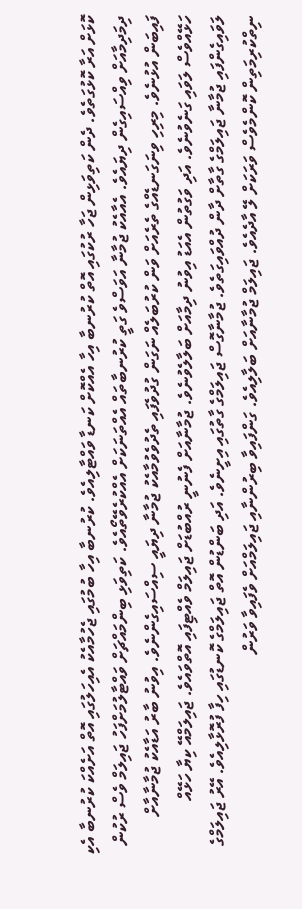ކޮޅަށް އަރާ ކޮޅުގަތެވެ. ދެން ކަތިވަޅިން ޖަހާ ރުކުގައި އޮތް ކުރުނބާ އިހާ އެއްކޮށް ކަނޑާ ވައްޓާލިއެވެ. ކުރުނބާ އިހާ ބުމުގައި ޖެހުމާއެކު އެއިހަލުގައި އޮތް އަށެއްކަ ކުރުނބާ އެކި ދިމަދިމާއަށް ވިއްސައިގެން ދިޔައެވެ. އެއާއެކު ޖުމާނާ އަވަސްވެ ގަތީ ކުރުނބާތައް އެއްތަނަކަށް އެއްކުރެވޭތޯއެވެ. ކަތިވަޅި ބިންމައްޗަށް ވައްޓާލުމަށްފަހު ޖައިލަމް ވެސް ރުކުން ފައިބަން އުޅުނެވެ. މިރިހި ވިނަގަނޑެއްގެ ތެރެއަށް ވަން ކުރުބަލެއް ނަގަން ގުދުވެފައި ތެދުވެވުމާއެކު ޖުމާނާ ދިޔައީ ސިއްސައިގެންނެވެ. އިވުނު ބާރު އަޑާއެކު ޖުމާނާއާށް ހަޅޭއްވެސް ލަވައި ގަނެވުނެވެ. އަދި ވަގުތުން އެއަޑު އިވުނު ދިމާއަށް ބަލާލެވުނެވެ. ޖުމާނާއަށް ފެނުނީ ރުއްބުޑަށް ޖައިލަމް ވެއްޓިފައި އޮތްވައެވެ. ޖައިލަމްއޭ ކިޔާ ހަޅޭއް ލަވައިގެންފައި ޖުމާނާ ޖައިލަމްގެ ގާތާށް ދާން ދުއްވައިގަތެވެ. ޖުމާނާގޮސް ޖައިލަމްގެ ގާތުގައި އިށީނެވެ. އަދި ބަންޑުން އޮތް ޖައިލަމްގެ ކޮނޑުގައި ހިފާ ފުރޮޅާލިއެވެ. އޭރު ޖައިލަމްގެ ނިތްކުރިމަތިން ކޮންމެވެސް ވަރަކަށް ލޭ އާދެއެވެ. ޖައިލަމް ޖުމާނާއަށް ބަލާލިއެވެ. ގަންފައިވާ ބިރުންނާއި ޖައިލަމްއަށް ވެފައިވާ ވަރުން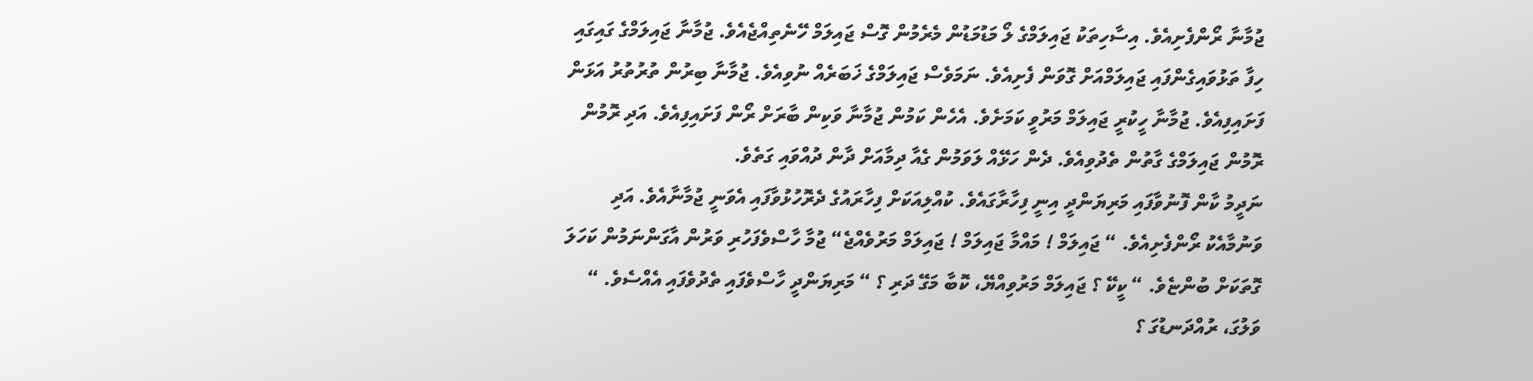ޖުމާނާ ރޯންފެށިއެވެ. އިސާހިތަކު ޖައިލަމްގެ ލޯ މަޑުމަޑުން މެރެމުން ގޮސް ޖައިލަމް ހޭނެތިއްޖެއެވެ. ޖުމާނާ ޖައިލަމްގެ ގައިގައި ހިފާ ތަޅުވައިގެންފައި ޖައިލަމްއަށް ގޮވަން ފެށިއެވެ. ނަމަވެސް ޖައިލަމްގެ ޚަބަރެއް ނުވިއެވެ. ޖުމާނާ ބިރުން ތުރުތުރު އަޅަން ފަށައިފިއެވެ. ޖުމާނާ ހީކުރީ ޖައިލަމް މަރުވީ ކަމަށެވެ. އެހެން ކަމުން ޖުމާނާ ވަކިން ބާރަށް ރޯން ފަށައިފިއެވެ. އަދި ރޮމުން ރޮމުން ޖައިލަމްގެ ގާތުން ތެދުވިއެވެ. ދެން ހަޅޭއް ލަވަމުން ގެއާ ދިމާއަށް ދާން ދުއްވައި ގަތެވެ.
ނަދީމު ކާން ފޮނުވާފައި މަރިޔަންދީ އިނީ ފިހާރާގައެވެ. ކުއްލިއަކަށް ފިހާރައުގެ ދެރޮހުޅުވާފައި އެވަނީ ޖުމާނާއެވެ. އަދި ވަނުމާއެކު ރޯންފެށިއެވެ. “ ޖައިލަމް ! މައްމާ ޖައިލަމް ! ޖައިލަމް މަރުވެއްޖެ“ ޖުމާ ހާސްވެފަހުރި ވަރުން އާގަންނަމުން ކަހަލަ ގޮތަކަށް ބުންޏެވެ. “ ކީކޭ ؟ ޖައިލަމް މަރުވިއްޔޭ، ކޮބާ މަގޭ ދަރި ؟ “ މަރިޔަންދީ ހާސްވެފައި ތެދުވެފައި އެއްސެވެ. “ ވަލުގަ، ރުއްދަނޑުގަ ؟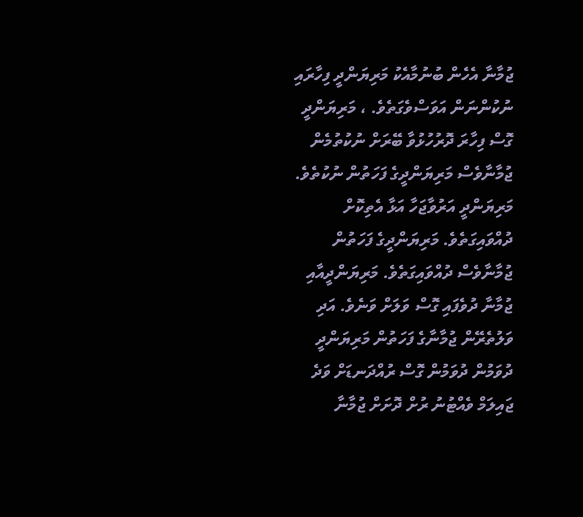ޖުމާނާ އެހެން ބުނުމާއެކު މަރިޔަންދީ ފިހާރައި ނުކުންނަން އަވަސްވެގަތެވެ. ، މަރިޔަންދީ ގޮސް ފިހާރަ ދޮރުހުޅުވާ ބޭރަށް ނުކުތުމެން ޖުމާނާވެސް މަރިޔަންދީގެ ފަހަތުން ނުކުތެވެ. މަރިޔަންދީ އަރުވާޖަހާ އަޅާ އެތިކޮށް ދުއްވައިގަތެވެ. މަރިޔަންދީގެ ފަހަތުން ޖުމާނާވެސް ދުއްވައިގަތެވެ. މަރިޔަންދީއާއި ޖުމާނާ ދުވެފައި ގޮސް ވަލަށް ވަނެވެ. އަދި ވަލުތެރޭން ޖުމާނާގެ ފަހަތުން މަރިޔަންދީ ދުވަމުން ދުވަމުން ގޮސް ރުއްދަނޑަށް ވަދެ ޖައިލަމް ވެއްޓުނު ރުށް ދޮށަށް ޖުމާނާ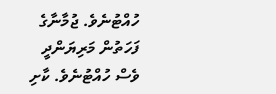ހުއްޓުނެވެ. ޖުމާނާގެ ފަހަތުން މަރިޔަންދީ ވެސް ހުއްޓުނެވެ. ކާށި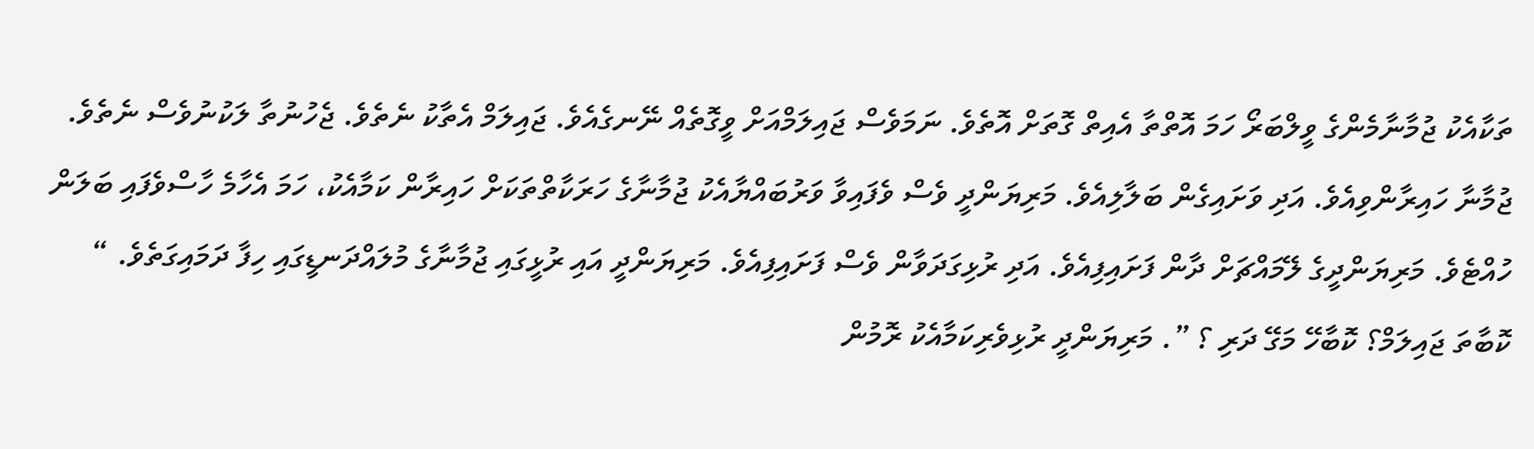ތަކާއެކު ޖުމާނާމެންގެ ވީލްބަރޯ ހަމަ އޮތްތާ އެއިތް ގޮތަށް އޮތެވެ. ނަމަވެސް ޖައިލަމްއަށް ވީގޮތެއް ނޭނގެއެވެ. ޖައިލަމް އެތާކު ނެތެވެ. ޖެހުނުތާ ލަކުނުވެސް ނެތެވެ. ޖުމާނާ ހައިރާންވިއެވެ. އަދި ވަށައިގެން ބަލާލިއެވެ. މަރިޔަންދީ ވެސް ވެފައިވާ ވަރުބައްޔާއެކު ޖުމާނާގެ ހަރަކާތްތަކަށް ހައިރާން ކަމާއެކު، ހަމަ އެހާމެ ހާސްވެފައި ބަލަން ހުއްޓެވެ. މަރިޔަންދީގެ ލޭމައްޗަށް ދާން ފަށައިފިއެވެ. އަދި ރުޅިގަދަވާން ވެސް ފަށައިފިއެވެ. މަރިޔަންދީ އައި ރުޅީގައި ޖުމާނާގެ މުލައްދަނޑީގައި ހިފާ ދަމައިގަތެވެ. “ ކޮބާތަ ޖައިލަމް؟ ކޮބާހޭ މަގޭ ދަރި ؟ ”. މަރިޔަންދީ ރުޅިވެރިކަމާއެކު ރޮމުން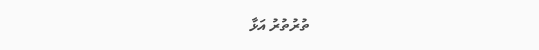ތުރުތުރު އަޅާ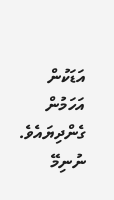އަޑަކުން އަހަމުން ގެންދިޔައެވެ.
ނުނިމޭ